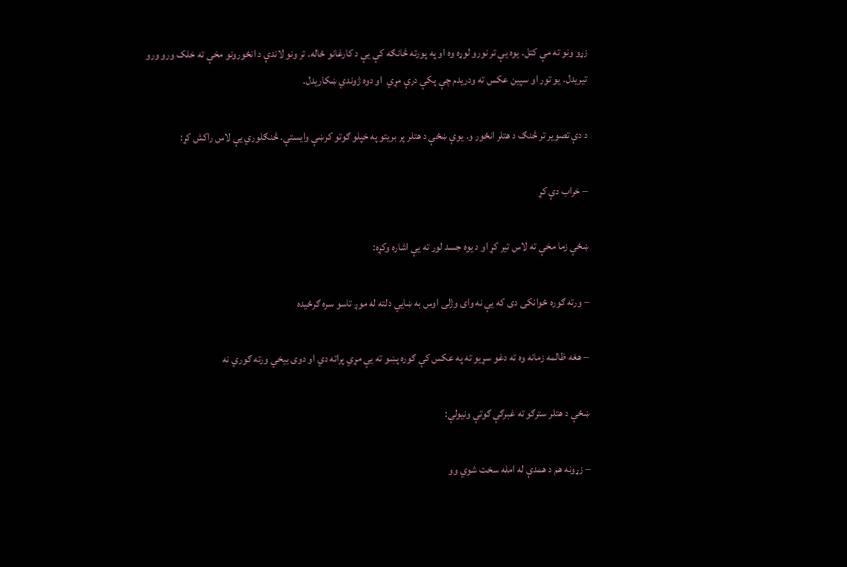زړو ونو ته مې کتل. یوه یې تر نورو لوړه وه او په پورته څانګه کې یې د کارغانو ځاله. تر ونو لاندې د انځورونو مخې ته خلک ورو ورو تیریدل. یو تور او سپین عکس ته ودریدم چې پکې درې مړي  او دوه ژوندي ښکاریدل.

د دې تصویر تر څنګ د هتلر انځور و. یوې ښځې د هتلر پر بریتو په خپلو ګوتو کرښې وایستې. څنګلوري یې لاس راکش کړ:

– خراب دې کړ

ښځې زما مخې ته لاس تیر کړ او د یوه جسد لور ته یې اشاره وکړه:

– ورته ګوره ځوانکی دی که یې نه وای وژلی اوس به ښایي دلته له موږ تاسو سره ګرځیده

– هغه ظالمه زمانه وه ته دغو سړیو ته په عکس کې ګوره پښو ته یې مړي پراته دي او دوی بیخي ورته ګوري نه

ښځې د هتلر سترګو ته غبرګې ګوتې ونیولې:

– زړونه هم د همدې له امله سخت شوي وو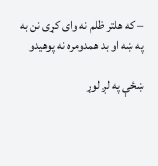– که هلتر ظلم نه وای کړی نن به په ښه او بد همدومره نه پوهیدو

ښځې په لږ لوړ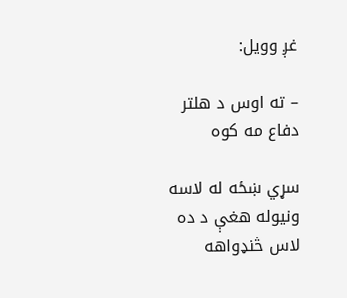غږ وویل:

– ته اوس د هلتر دفاع مه کوه

سړي ښځه له لاسه ونیوله هغې د ده لاس څنډواهه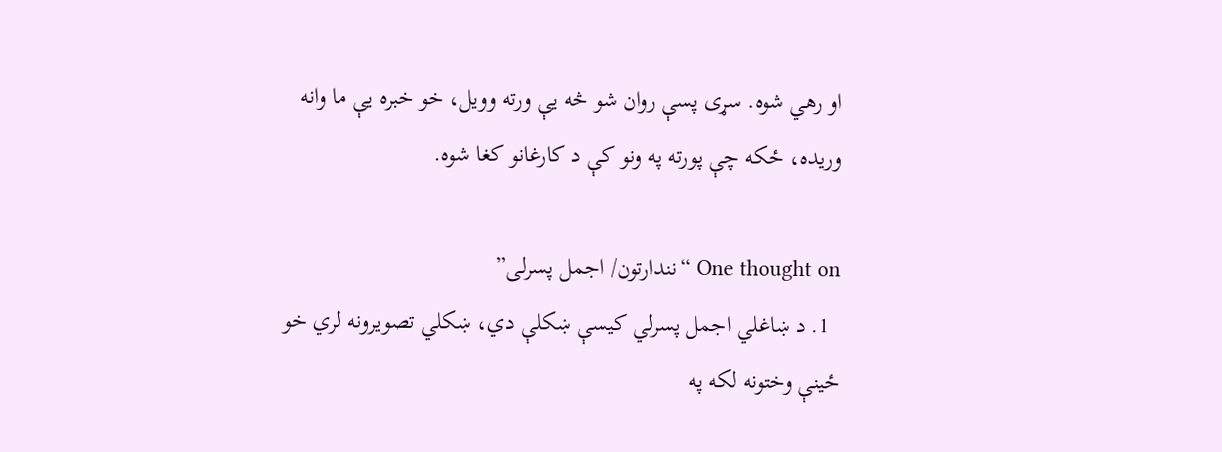او رهي شوه. سړی پسې روان شو څه یې ورته وویل، خو خبره یې ما وانه وریده، ځکه چې پورته په ونو کې د کارغانو کغا شوه.

One thought on “نندارتون/ اجمل پسرلی”
  1. د ښاغلي اجمل پسرلي کیسې ښکلې دي، ښکلي تصویرونه لري خو ځینې وختونه لکه په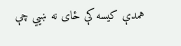همدې کیسه کې ځای نه ښیي چې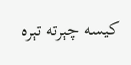کیسه چېرته تېره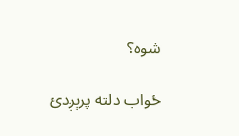شوه؟

ځواب دلته پرېږدئ